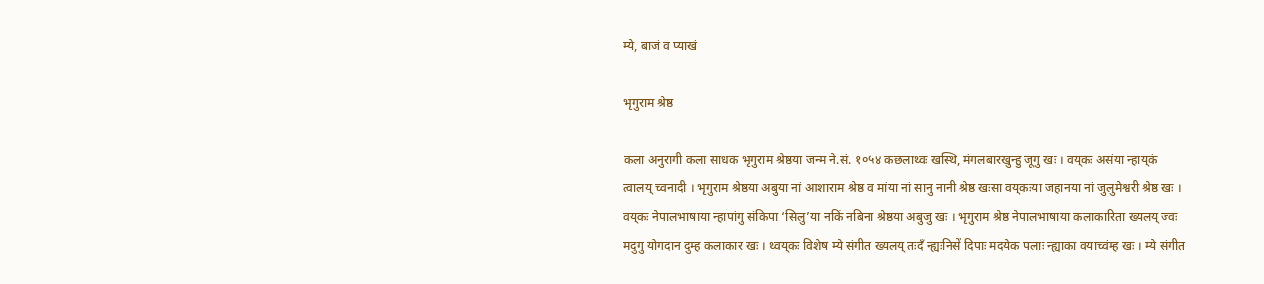म्ये, बाजं व प्याखं

भृगुराम श्रेष्ठ

कला अनुरागी कला साधक भृगुराम श्रेष्ठया जन्म ने.सं. १०५४ कछलाथ्वः खस्थि, मंगलबारखुन्हु जूगु खः । वय्‌कः असंया न्हाय्‌कं त्वालय्‌ च्वनादी । भृगुराम श्रेष्ठया अबुया नां आशाराम श्रेष्ठ व मांया नां सानु नानी श्रेष्ठ खःसा वय्‌कःया जहानया नां जुलुमेश्वरी श्रेष्ठ खः । वय्‌कः नेपालभाषाया न्हापांगु संकिपा ‘सिलु’या नकिं नबिना श्रेष्ठया अबुजु खः । भृगुराम श्रेष्ठ नेपालभाषाया कलाकारिता ख्यलय्‌ ज्वः मदुगु योगदान दुम्ह कलाकार खः । थ्वय्‌कः विशेष म्ये संगीत ख्यलय्‌ तःदँ न्ह्यःनिसें दिपाः मदयेक पलाः न्ह्याका वयाच्वंम्ह खः । म्ये संगीत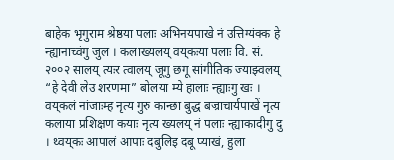बाहेक भृगुराम श्रेष्ठया पलाः अभिनयपाखे नं उत्तिग्यंक्क हे न्ह्यानाच्वंगु जुल । कलाख्यलय्‌ वय्‌कःया पलाः वि. सं. २००२ सालय्‌ त्यःर त्वालय्‌ जूगु छगू सांगीतिक ज्याझ्वलय्‌ “हे देवी लेउ शरणमा” बोलया म्ये हालाः न्ह्याःगु खः । वय्‌कलं नांजाःम्ह नृत्य गुरु कान्छा बुद्ध बज्राचार्यपाखें नृत्य कलाया प्रशिक्षण कयाः नृत्य ख्यलय्‌ नं पलाः न्ह्याकादीगु दु । थ्वय्‌कः आपालं आपाः दबुलिइ दबू प्याखं, हुला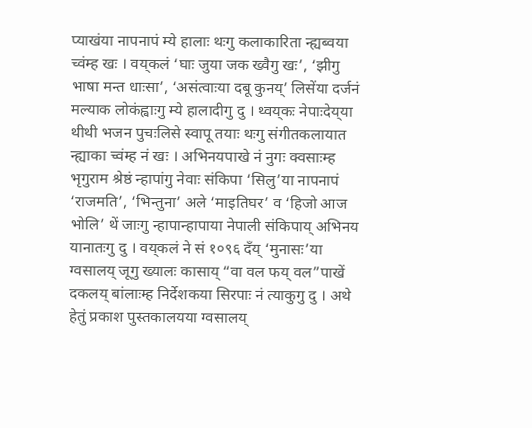प्याखंया नापनापं म्ये हालाः थःगु कलाकारिता न्ह्यब्वया च्वंम्ह खः । वय्‌कलं ‘घाः जुया जक ख्वैगु खः’, ‘झीगु भाषा मन्त धाःसा’, ‘असंत्वाःया दबू कुनय्‌’ लिसेंया दर्जनं मल्याक लोकंह्वाःगु म्ये हालादीगु दु । थ्वय्‌कः नेपाःदेय्‌या थीथी भजन पुचःलिसे स्वापू तयाः थःगु संगीतकलायात न्ह्याका च्वंम्ह नं खः । अभिनयपाखे नं नुगः क्वसाःम्ह भृगुराम श्रेष्ठं न्हापांगु नेवाः संकिपा ‘सिलु’या नापनापं ‘राजमति’, ‘भिन्तुना’ अले ‘माइतिघर’ व ‘हिजो आज भोलि’ थें जाःगु न्हापान्हापाया नेपाली संकिपाय्‌ अभिनय यानातःगु दु । वय्‌कलं ने सं १०९६ दँय्‌ ‘मुनासः’या ग्वसालय्‌ जूगु ख्यालः कासाय्‌ “वा वल फय्‌ वल”पाखें दकलय्‌ बांलाःम्ह निर्देशकया सिरपाः नं त्याकुगु दु । अथे हेतुं प्रकाश पुस्तकालयया ग्वसालय्‌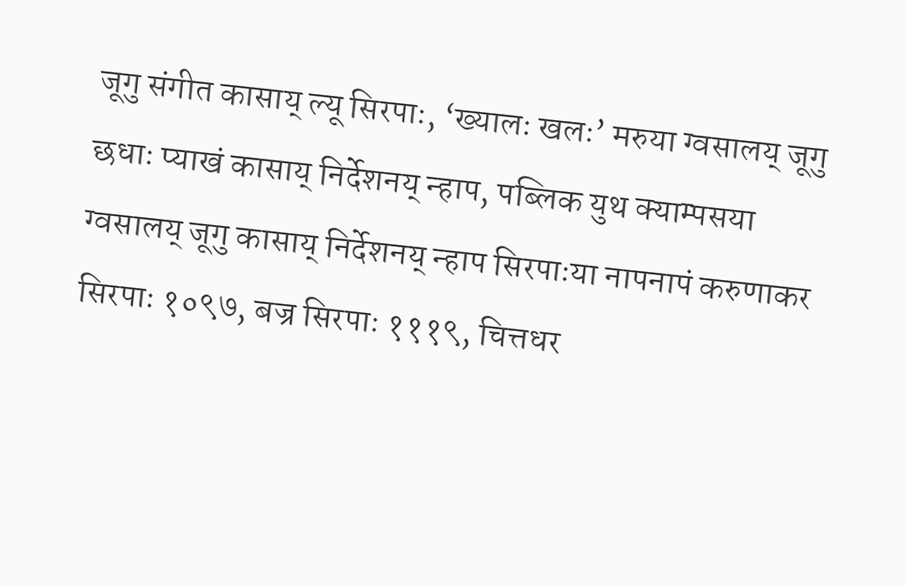जूगु संगीत कासाय्‌ ल्यू सिरपाः, ‘ख्यालः खलः’ मरुया ग्वसालय्‌ जूगु छधाः प्याखं कासाय्‌ निर्देशनय्‌ न्हाप, पब्लिक युथ क्याम्पसया ग्वसालय्‌ जूगु कासाय्‌ निर्देशनय्‌ न्हाप सिरपाःया नापनापं करुणाकर सिरपाः १०९७, बज्र सिरपाः १११९, चित्तधर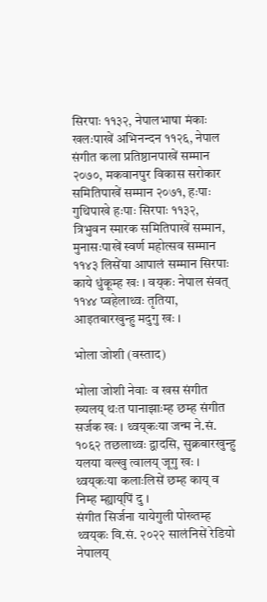सिरपाः ११३२, नेपालभाषा मंकाः खलःपाखें अभिनन्दन ११२६, नेपाल संगीत कला प्रतिष्ठानपाखें सम्मान २०७०, मकवानपुर विकास सरोकार समितिपाखें सम्मान २०७१, हःपाः गुथिपाखे हःपाः सिरपाः ११३२, त्रिभुवन स्मारक समितिपाखें सम्मान, मुनासःपाखें स्वर्ण महोत्सव सम्मान ११४३ लिसेंया आपालं सम्मान सिरपाः काये धुंकूम्ह खः । वय्‌कः नेपाल संवत् ११४४ प्वहेलाथ्वः तृतिया, आइतबारखुन्हु मदुगु खः ।

भोला जोशी (वस्ताद)

भोला जोशी नेवाः व खस संगीत ख्यलय्‌ थःत पानाझाःम्ह छम्ह संगीत सर्जक खः । थ्वय्‌कःया जन्म ने.सं. १०६२ तछलाथ्वः द्वादसि, सुक्रबारखुन्हु यलया वल्खु त्वालय्‌ जूगु खः । थ्वय्‌कःया कलाःलिसें छम्ह काय्‌ व निम्ह म्ह्याय्‌पिं दु ।
संगीत सिर्जना यायेगुली पोख्तम्ह थ्वय्‌कः वि.सं. २०२२ सालंनिसें रेडियो नेपालय्‌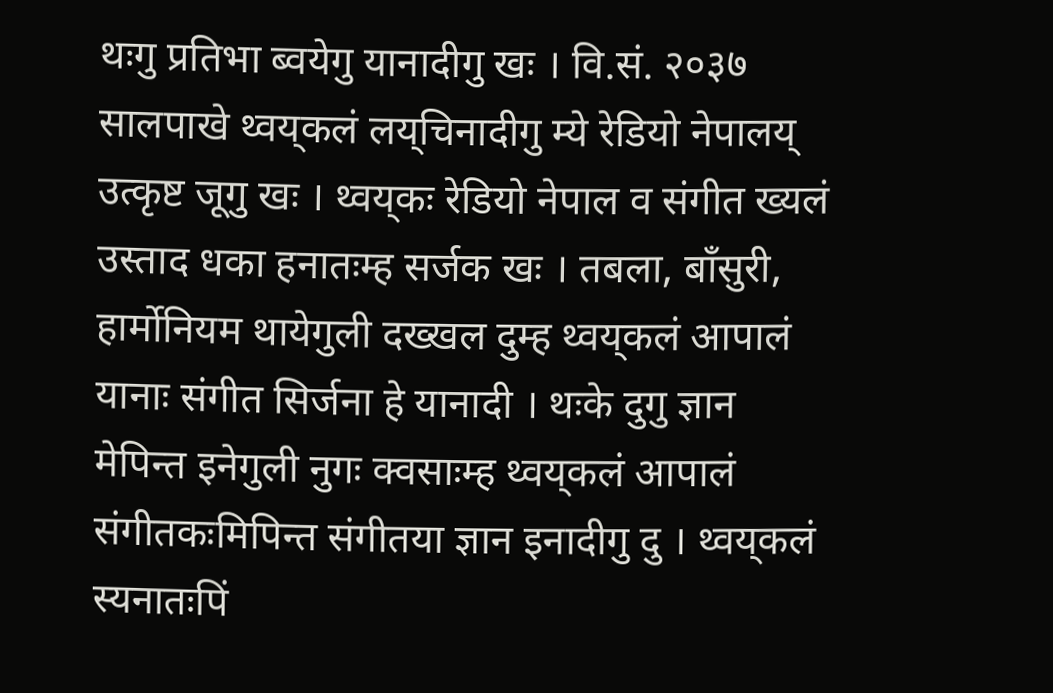थःगु प्रतिभा ब्वयेगु यानादीगु खः । वि.सं. २०३७ सालपाखे थ्वय्‌कलं लय्‌चिनादीगु म्ये रेडियो नेपालय्‌ उत्कृष्ट जूगु खः । थ्वय्‌कः रेडियो नेपाल व संगीत ख्यलं उस्ताद धका हनातःम्ह सर्जक खः । तबला, बाँसुरी, हार्मोनियम थायेगुली दख्खल दुम्ह थ्वय्‌कलं आपालं यानाः संगीत सिर्जना हे यानादी । थःके दुगु ज्ञान मेपिन्त इनेगुली नुगः क्वसाःम्ह थ्वय्‌कलं आपालं संगीतकःमिपिन्त संगीतया ज्ञान इनादीगु दु । थ्वय्‌कलं स्यनातःपिं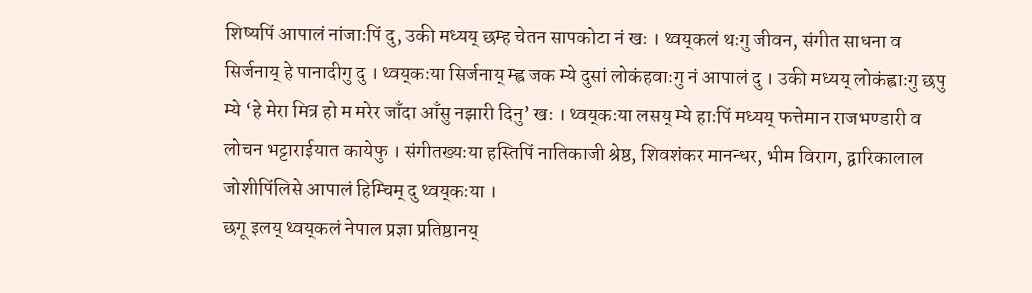शिष्यपिं आपालं नांजाःपिं दु, उकी मध्यय्‌ छम्ह चेतन सापकोटा नं खः । थ्वय्‌कलं थःगु जीवन, संगीत साधना व सिर्जनाय्‌ हे पानादीगु दु । थ्वय्‌कःया सिर्जनाय्‌ म्ह्व जक म्ये दुसां लोकंहवाःगु नं आपालं दु । उकी मध्यय्‌ लोकंह्वाःगु छपु म्ये ‘हे मेरा मित्र हो म मरेर जाँदा आँसु नझारी दिनु’ खः । थ्वय्‌कःया लसय्‌ म्ये हाःपिं मध्यय्‌ फत्तेमान राजभण्डारी व लोचन भट्टाराईयात कायेफु । संगीतख्यःया हस्तिपिं नातिकाजी श्रेष्ठ, शिवशंकर मानन्धर, भीम विराग, द्वारिकालाल जोशीपिंलिसे आपालं हिम्चिम् दु थ्वय्‌कःया ।
छगू इलय्‌ थ्वय्‌कलं नेपाल प्रज्ञा प्रतिष्ठानय्‌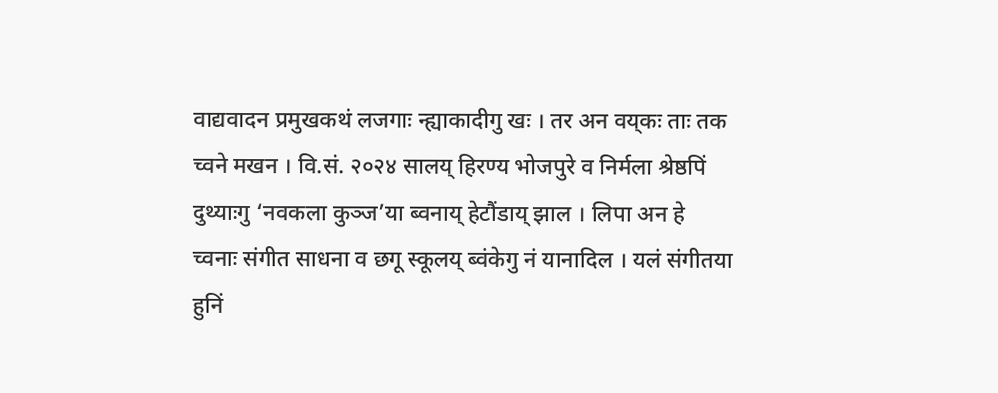वाद्यवादन प्रमुखकथं लजगाः न्ह्याकादीगु खः । तर अन वय्‌कः ताः तक च्वने मखन । वि.सं. २०२४ सालय्‌ हिरण्य भोजपुरे व निर्मला श्रेष्ठपिं दुथ्याःगु ‘नवकला कुञ्ज’या ब्वनाय्‌ हेटौंडाय्‌ झाल । लिपा अन हे च्वनाः संगीत साधना व छगू स्कूलय्‌ ब्वंकेगु नं यानादिल । यलं संगीतया हुनिं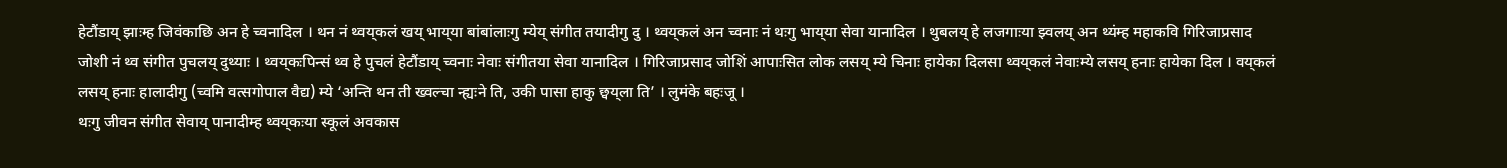हेटौंडाय्‌ झाःम्ह जिवंकाछि अन हे च्वनादिल । थन नं थ्वय्‌कलं खय्‌ भाय्‌या बांबांलाःगु म्येय्‌ संगीत तयादीगु दु । थ्वय्‌कलं अन च्वनाः नं थःगु भाय्‌या सेवा यानादिल । थुबलय्‌ हे लजगाःया झ्वलय्‌ अन थ्यंम्ह महाकवि गिरिजाप्रसाद जोशी नं थ्व संगीत पुचलय्‌ दुथ्याः । थ्वय्‌कःपिन्सं थ्व हे पुचलं हेटौंडाय्‌ च्वनाः नेवाः संगीतया सेवा यानादिल । गिरिजाप्रसाद जोशिं आपाःसित लोक लसय्‌ म्ये चिनाः हायेका दिलसा थ्वय्‌कलं नेवाःम्ये लसय्‌ हनाः हायेका दिल । वय्‌कलं लसय्‌ हनाः हालादीगु (च्वमि वत्सगोपाल वैद्य) म्ये ‘अन्ति थन ती ख्वल्चा न्ह्यःने ति, उकी पासा हाकु छ्वय्‌ला ति’ । लुमंके बहःजू ।
थःगु जीवन संगीत सेवाय्‌ पानादीम्ह थ्वय्‌कःया स्कूलं अवकास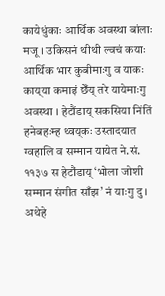कायेधुंकाः आर्थिक अवस्था बांलाः मजू । उकिसनं थीथी ल्वचं कयाः आर्थिक भार कुबीमाःगु व याकः काय्‌या कमाइं छेँय्‌ तरे यायेमाःगु अवस्था । हेटौंडाय्‌ सकसिया निंतिं हनेबहःम्ह थ्वय्‌कः उस्तादयात ग्वहालि व सम्मान यायेत ने.सं. ११३७ स हेटौंडाय्‌ ‘भोला जोशी सम्मान संगीत साँझ’ नं याःगु दु । अथेहे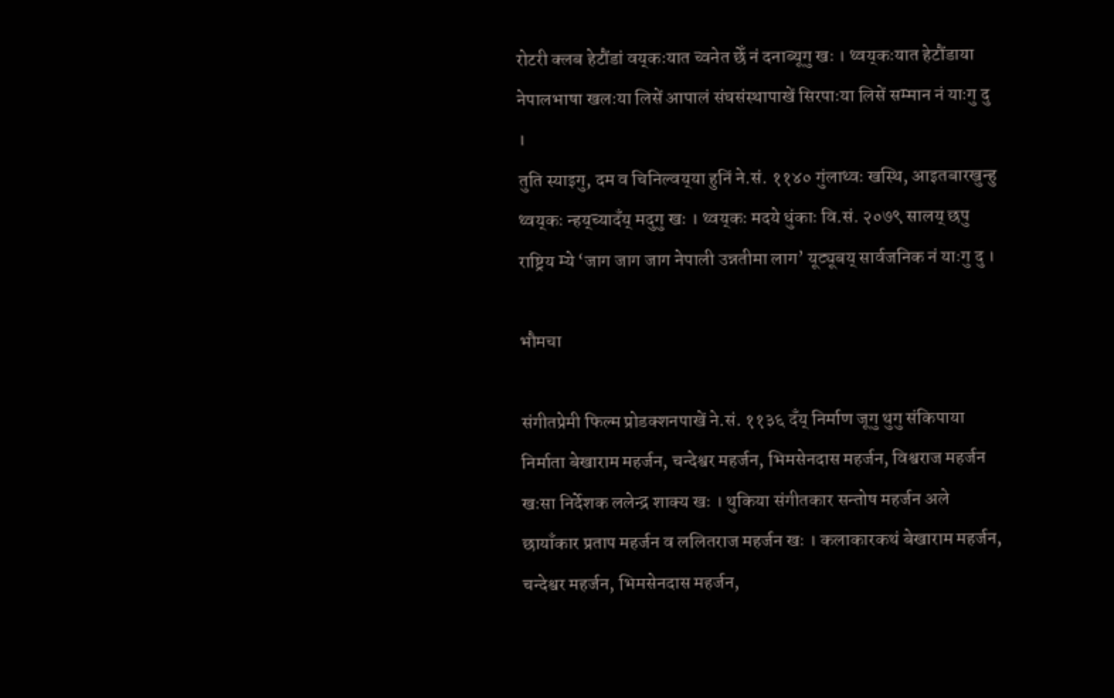रोटरी क्लब हेटौंडां वय्‌कःयात च्वनेत छेँ नं दनाब्यूगु खः । थ्वय्‌कःयात हेटौंडाया नेपालभाषा खलःया लिसें आपालं संघसंस्थापाखें सिरपाःया लिसें सम्मान नं याःगु दु ।
तुति स्याइगु, दम व चिनिल्वय्‌या हुनिं ने.सं. ११४० गुंलाथ्वः खस्थि, आइतबारखुन्हु थ्वय्‌कः न्हय्‌च्यादँय्‌ मदुगु खः । थ्वय्‌कः मदये धुंकाः वि.सं. २०७९ सालय्‌ छपु राष्ट्रिय म्ये ‘जाग जाग जाग नेपाली उन्नतीमा लाग’ यूट्यूबय्‌ सार्वजनिक नं याःगु दु ।

भौमचा

संगीतप्रेमी फिल्म प्रोडक्शनपाखें ने.सं. ११३६ दँय्‌ निर्माण जूगु थुगु संकिपाया निर्माता बेखाराम महर्जन, चन्देश्वर महर्जन, भिमसेनदास महर्जन, विश्वराज महर्जन खःसा निर्देशक ललेन्द्र शाक्य खः । थुकिया संगीतकार सन्तोष महर्जन अले छायाँकार प्रताप महर्जन व ललितराज महर्जन खः । कलाकारकथं बेखाराम महर्जन, चन्देश्वर महर्जन, भिमसेनदास महर्जन,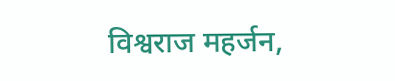विश्वराज महर्जन,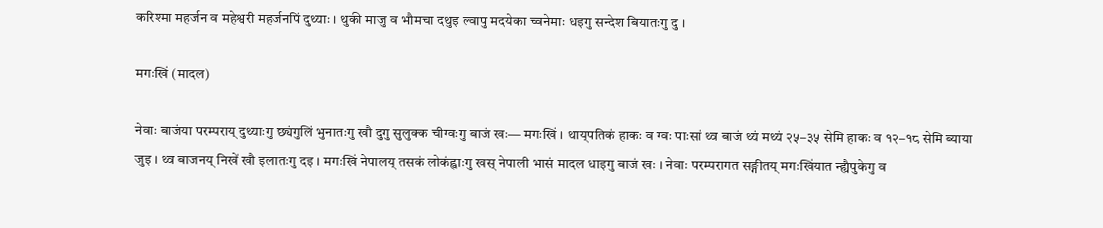करिश्मा महर्जन व महेश्वरी महर्जनपिं दुथ्याः । थुकी माजु व भौमचा दथुइ ल्वापु मदयेका च्वनेमाः धइगु सन्देश बियातःगु दु ।

मगःखिं (मादल)

नेवाः बाजंया परम्पराय् दुथ्याःगु छ्यंगुलिं भुनातःगु खौ दुगु सुलुक्क चीग्वःगु बाजं खः— मगःखिं । थाय्‌पतिकं हाकः व ग्वः पाःसां थ्व बाजं थ्यं मथ्यं २५–३५ सेमि हाकः व १२–१८ सेमि ब्याया जुइ । थ्व बाजनय् निखें खौ इलातःगु दइ । मगःखिं नेपालय् तसकं लोकंह्वाःगु खस् नेपाली भासं मादल धाइगु बाजं खः । नेवाः परम्परागत सङ्गीतय् मगःखिंयात न्ह्यैपुकेगु व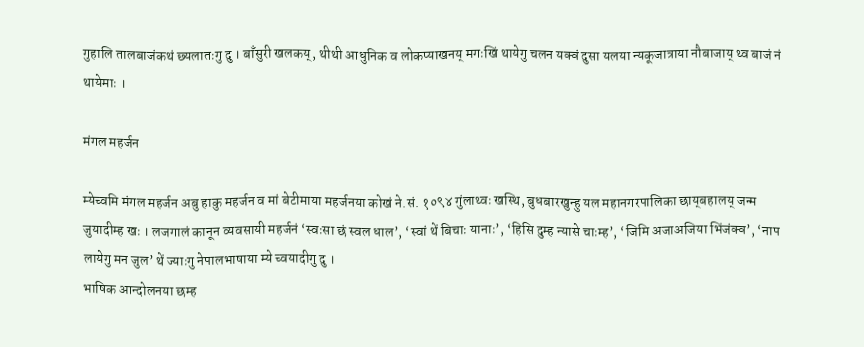गुहालि तालबाजंकथं छ्यलातःगु दु । बाँसुरी खलकय्, थीथी आधुनिक व लोकप्याखनय् मगःखिं थायेगु चलन यक्वं दुसा यलया न्यकूजात्राया नौबाजाय् थ्व बाजं नं थायेमाः ।

मंगल महर्जन

म्येच्वमि मंगल महर्जन अबु हाकु महर्जन व मां बेटीमाया महर्जनया कोखं ने.सं. १०९४ गुंलाथ्वः खस्थि, बुधबारखुन्हु यल महानगरपालिका छाय्‌बहालय्‌ जन्म जुयादीम्ह खः । लजगालं कानून व्यवसायी महर्जनं ‘स्वःसा छं स्वल धाल’, ‘स्वां थें बिचाः यानाः’, ‘हिसि दुम्ह न्यासे चाःम्ह’, ‘जिमि अजाअजिया भिंजंक्व’, ‘नाप लायेगु मन जुल’ थें ज्याःगु नेपालभाषाया म्ये च्वयादीगु दु ।
भाषिक आन्दोलनया छम्ह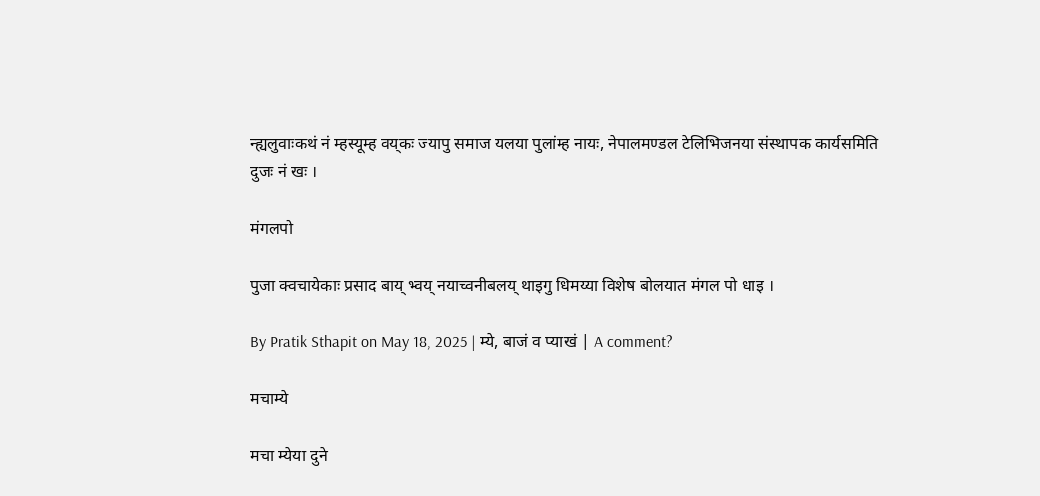न्ह्यलुवाःकथं नं म्हस्यूम्ह वय्‌कः ज्यापु समाज यलया पुलांम्ह नायः, नेपालमण्डल टेलिभिजनया संस्थापक कार्यसमिति दुजः नं खः ।

मंगलपो

पुजा क्वचायेकाः प्रसाद बाय् भ्वय् नयाच्वनीबलय् थाइगु धिमय्या विशेष बोलयात मंगल पो धाइ ।

By Pratik Sthapit on May 18, 2025 | म्ये, बाजं व प्याखं | A comment?

मचाम्ये

मचा म्येया दुने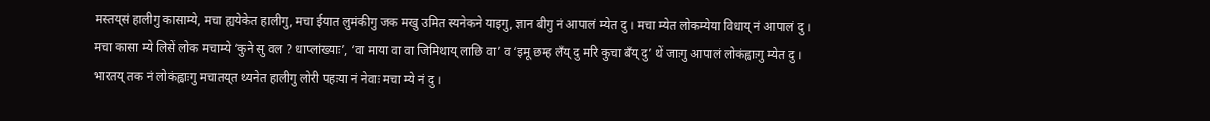मस्तय्‌सं हालीगु कासाम्ये, मचा ह्ययेकेत हालीगु, मचा ईयात लुमंकीगु जक मखु उमित स्यनेकने याइगु, ज्ञान बीगु नं आपालं म्येत दु । मचा म्येत लोकम्येया विधाय्‌ नं आपालं दु । मचा कासा म्ये लिसें लोक मचाम्ये ‘कुने सु वल ? धाप्लांख्याः’, ‘वा माया वा वा जिमिथाय्‌ लाछि वा’ व ‘इमू छम्ह लँय्‌ दु मरि कुचा बँय्‌ दु’ थें जाःगु आपालं लोकंह्वाःगु म्येत दु । भारतय्‌ तक नं लोकंह्वाःगु मचातय्‌त थ्यनेत हालीगु लोरी पहःया नं नेवाः मचा म्ये नं दु ।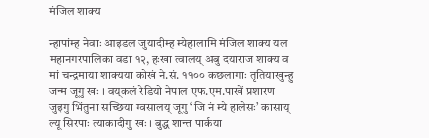मंजिल शाक्य

न्हापांम्ह नेवाः आइडल जुयादीम्ह म्येहालामि मंजिल शाक्य यल महानगरपालिका वडा १२, हःखा त्वालय्‌ अबु दयाराज शाक्य व मां चन्द्रमाया शाक्यया कोखं ने.सं. ११०० कछलागाः तृतियाखुन्हु जन्म जूगु खः । वय्‌कलं रेडियो नेपाल एफ.एम.पाखें प्रशारण जुइगु भिंतुना सच्छिया ग्वसालय्‌ जूगु ‘जि नं म्ये हालेसः’ कासाय्‌ ल्यू सिरपाः त्याकादीगु खः । बुद्ध शान्त पार्कया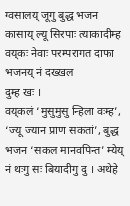ग्वसालय्‌ जूगु बुद्ध भजन कासाय्‌ ल्यू सिरपाः त्याकादीम्ह वय्‌कः नेवाः परम्परागत दाफा भजनय्‌ नं दख्खल
दुम्ह खः ।
वय्‌कलं ‘मुसुमुसु न्हिला वःम्ह’, ‘ज्यू ज्यान प्राण सकतां’, बुद्ध भजन ‘सकल मानवपिन्त’ म्येय्‌ नं थःगु सः बियादीगु दु । अथेहे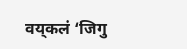वय्‌कलं ‘जिगु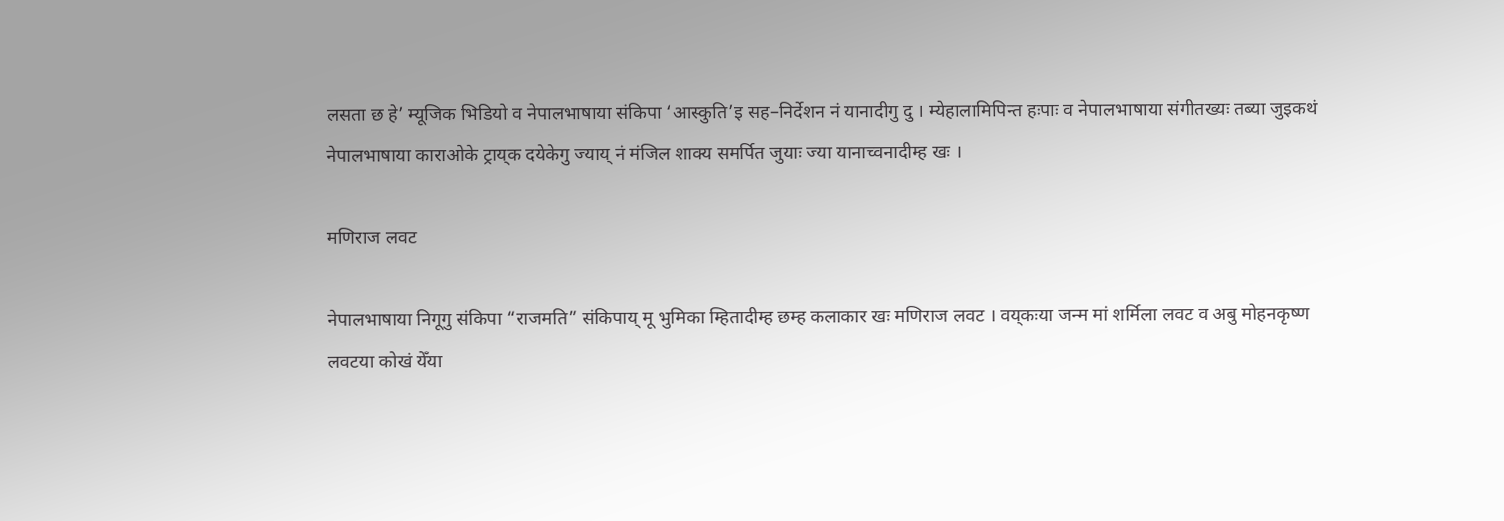लसता छ हे’ म्यूजिक भिडियो व नेपालभाषाया संकिपा ‘आस्कुति’इ सह–निर्देशन नं यानादीगु दु । म्येहालामिपिन्त हःपाः व नेपालभाषाया संगीतख्यः तब्या जुइकथं नेपालभाषाया काराओके ट्राय्‌क दयेकेगु ज्याय्‌ नं मंजिल शाक्य समर्पित जुयाः ज्या यानाच्वनादीम्ह खः ।

मणिराज लवट

नेपालभाषाया निगूगु संकिपा “राजमति” संकिपाय्‌ मू भुमिका म्हितादीम्ह छम्ह कलाकार खः मणिराज लवट । वय्‌कःया जन्म मां शर्मिला लवट व अबु मोहनकृष्ण लवटया कोखं येँया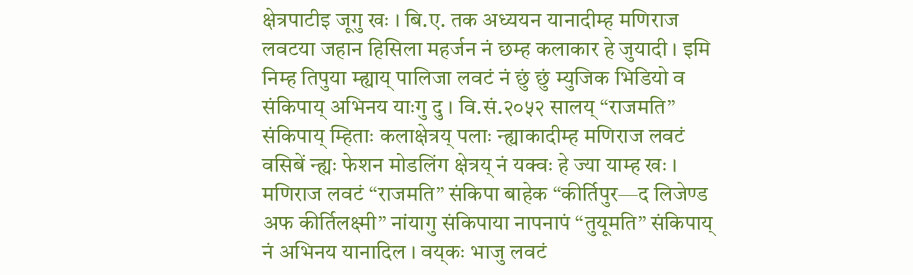क्षेत्रपाटीइ जूगु खः । बि.ए. तक अध्ययन यानादीम्ह मणिराज लवटया जहान हिसिला महर्जन नं छम्ह कलाकार हे जुयादी । इमि निम्ह तिपुया म्ह्याय्‌ पालिजा लवटं नं छुं छुं म्युजिक भिडियो व संकिपाय्‌ अभिनय याःगु दु । वि.सं.२०५२ सालय्‌ “राजमति” संकिपाय्‌ म्हिताः कलाक्षेत्रय्‌ पलाः न्ह्याकादीम्ह मणिराज लवटं वसिबें न्ह्यः फेशन मोडलिंग क्षेत्रय्‌ नं यक्वः हे ज्या याम्ह खः । मणिराज लवटं “राजमति” संकिपा बाहेक “कीर्तिपुर—द लिजेण्ड अफ कीर्तिलक्ष्मी” नांयागु संकिपाया नापनापं “तुयूमति” संकिपाय्‌ नं अभिनय यानादिल । वय्‌कः भाजु लवटं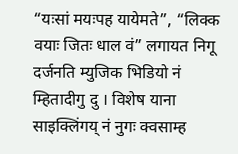“यःसां मयःपह यायेमते”, “लिक्क वयाः जितः धाल वं” लगायत निगू दर्जनति म्युजिक भिडियो नं म्हितादीगु दु । विशेष याना साइक्लिंगय्‌ नं नुगः क्वसाम्ह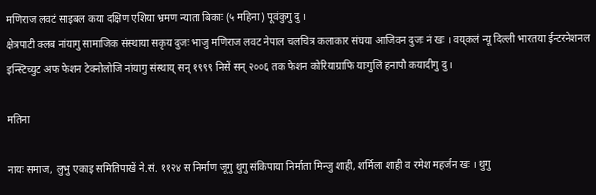मणिराज लवटं साइबल कया दक्षिण एशिया भ्रमण न्याता बिकाः (५ महिना) पूवंकुगु दु ।
क्षेत्रपाटी क्लब नांयागु सामाजिक संस्थाया सकृय दुजः भाजु मणिराज लवट नेपाल चलचित्र कलाकार संघया आजिवन दुजः नं खः । वय्‌कलं न्यू दिल्ली भारतया ईन्टरनेशनल इन्स्टिच्युट अफ फेशन टेक्नोलोजि नांयागु संस्थाय्‌ सन् १९९९ निसें सन् २००६ तक फेशन कोरियाग्राफि याःगुलिं हनापौ कयादीगु दु ।

मतिना

नायः समाज, लुभु एकाइ समितिपाखें ने.सं. ११२४ स निर्माण जूगु थुगु संकिपाया निर्माता मिन्जु शाही, शर्मिला शाही व रमेश महर्जन खः । थुगु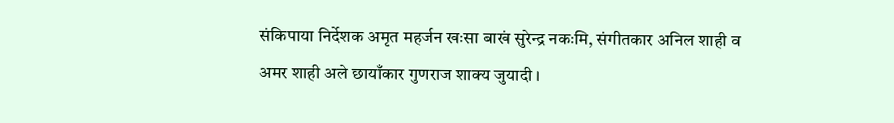संकिपाया निर्देशक अमृत महर्जन खःसा बाखं सुरेन्द्र नकःमि, संगीतकार अनिल शाही व अमर शाही अले छायाँकार गुणराज शाक्य जुयादी ।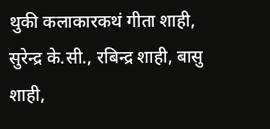थुकी कलाकारकथं गीता शाही, सुरेन्द्र के.सी., रबिन्द्र शाही, बासु शाही,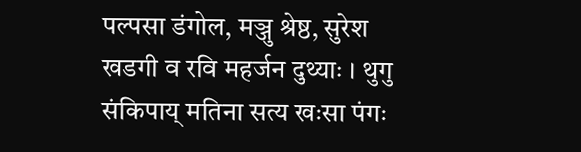पल्पसा डंगोल, मञ्जु श्रेष्ठ, सुरेश खडगी व रवि महर्जन दुथ्याः । थुगु संकिपाय्‌ मतिना सत्य खःसा पंगः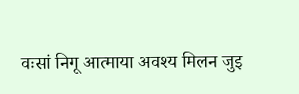वःसां निगू आत्माया अवश्य मिलन जुइ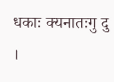धकाः क्यनातःगु दु ।